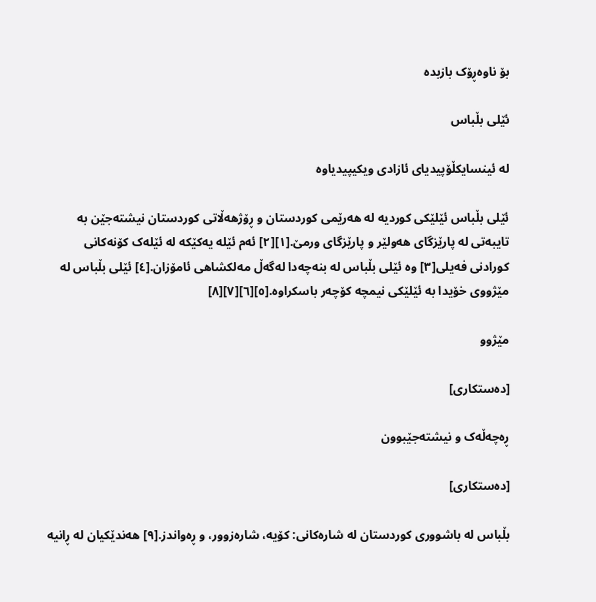بۆ ناوەڕۆک بازبدە

ئێلی بڵباس

لە ئینسایکڵۆپیدیای ئازادی ویکیپیدیاوە

ئێلی بڵباس ئێلێکی کوردیە لە ھەرێمی کوردستان و ڕۆژھەڵاتی کوردستان نیشتەجێن بە تایبەتی لە پارێزگای ھەولێر و پارێزگای ورمێ.[١][٢] ئەم ئێلە یەکێکە لە ئێلەک کۆنەکانی کورادنی فەیلی[٣] وە ئێلی بڵباس لە بنەچەدا لەگەڵ مەلکشاھی ئامۆزان.[٤] ئێلی بڵباس لە مێژووی خۆیدا بە ئێلێکی نیمچە کۆچەر باسکراوە.[٥][٦][٧][٨]

مێژوو

[دەستکاری]

ڕەچەڵەک و نیشتەجێبوون

[دەستکاری]

بڵباس لە باشووری کوردستان لە شارەکانی: کۆیە، شارەزوور، و ڕەواندز.[٩] ھەندێکیان لە ڕانیە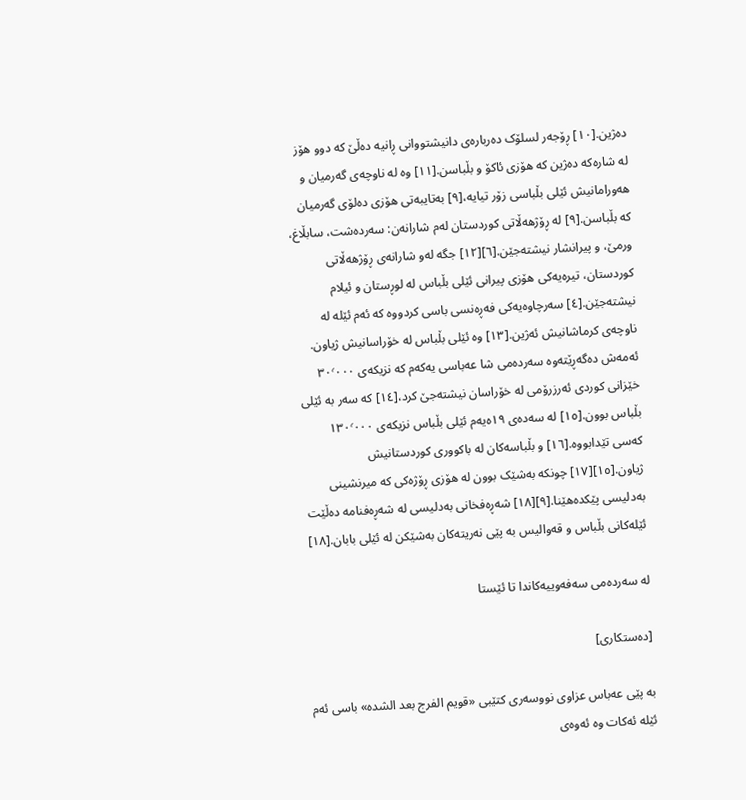دەژین.[١٠] ڕۆجەر لسلۆک دەربارەی دانیشتووانی ڕانیە دەڵێ کە دوو ھۆز لە شارەکە دەژین کە ھۆزی ئاکۆ و بڵباسن.[١١] وە لە ناوچەی گەرمیان و ھەورامانیش ئێلی بڵباسی زۆر تیایە،[٩] بەتایبەتی ھۆزی دەلۆی گەرمیان کە بڵباسن.[٩] لە ڕۆژھەڵاتی کوردستان لەم شارانەن: سەردەشت، سابڵاغ، ورمێ، و پیرانشار نیشتەجێن.[٦][١٢] جگە لەو شارانەی ڕۆژھەڵاتی کوردستان، تیرەیەکی ھۆزی پیرانی ئێلی بڵباس لە لوڕستان و ئیلام نیشتەجێن.[٤] سەرچاوەیەکی فەڕەنسی باسی کردووە کە ئەم ئێلە لە ناوچەی کرماشانیش ئەژین.[١٣] وە ئێلی بڵباس لە خۆراسانیش ژیاون. ئەمەش دەگەڕێتەوە سەردەمی شا عەباسی یەکەم کە نزیکەی ٣٠٬٠٠٠ خێزانی کوردی ئەرزرۆمی لە خۆراسان نیشتەجێ کرد،[١٤] کە سەر بە ئێلی بڵباس بوون.[١٥] لە سەدەی ١٩ەیەم ئێلی بڵباس نزیکەی ١٣٠٬٠٠٠ کەسی تێدابووە.[١٦] و بڵباسەکان لە باکووری کوردستانیش ژیاون.[١٥][١٧] چونکە بەشێک بوون لە ھۆزی ڕۆژەکی کە میرنشینی بەدلیسی پێکدەهێنا.[٩][١٨] شەڕەفخانی بەدلیسی لە شەڕەفنامە دەڵێت ئێلەکانی بڵباس و قەوالیس بە پێی نەریتەکان بەشێکن لە ئێلی بابان.[١٨]

لە سەردەمی سەفەوییەکاندا تا ئێستا

[دەستکاری]

بە پێی عەباس عزاوی نووسەری کتێبی «قویم الفرج بعد الشدە» باسی ئەم ئێلە ئەکات وە ئەوەی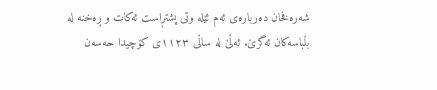شەرەفخان دەربارەی ئەم ئێلە وتی پشتڕاست ئەکات و ڕەخنە لە بڵباسەکان ئەگرێ. ئەڵێ لە ساڵی ١١٢٣ی کۆچیدا حەسەن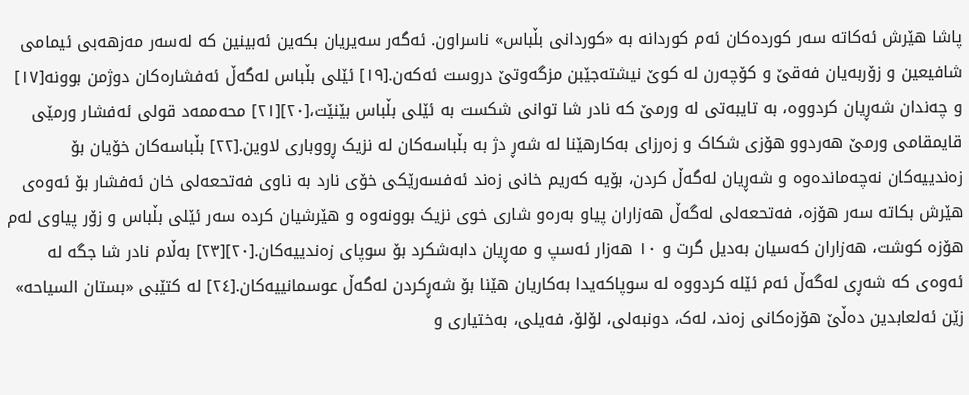پاشا ھێرش ئەکاتە سەر کوردەکان ئەم کوردانە بە «کوردانی بڵباس» ناسراون. ئەگەر سەیریان بکەین ئەبینین کە لەسەر مەزھەبی ئیمامی شافیعین و زۆربەیان فەقێ و کۆچەرن لە کوێ نیشتەجێبن مزگەوتێ دروست ئەکەن.[١٩] ئێلی بڵباس لەگەڵ ئەفشارەکان دوژمن بوونە[١٧] و چەندان شەڕیان کردووە، بە تایبەتی لە ورمێ کە نادر شا توانی شکست بە ئێلی بڵباس بێنێت،[٢٠][٢١] محەممەد قولی ئەفشار ورمێی قایمقامی ورمێ ھەردوو ھۆزی شکاک و زەرزای بەکارھێنا لە شەڕ دژ بە بڵباسەکان لە نزیک ڕووباری لاوین.[٢٢] بڵباسەکان خۆیان بۆ زەندییەکان نەچەماندەوە و شەڕیان لەگەڵ کردن، بۆیە کەریم خانی زەند ئەفسەرێکی خۆی نارد بە ناوی فەتحعەلی خان ئەفشار بۆ ئەوەی ھێرش بکاتە سەر ھۆزە، فەتحعەلی لەگەڵ ھەزاران پیاو بەرەو شاری خوی نزیک بوونەوە و ھێرشیان کردە سەر ئێلی بڵباس و زۆر پیاوی لەم ھۆزە کوشت، ھەزاران کەسیان بەدیل گرت و ١٠ ھەزار ئەسپ و مەڕیان دابەشکرد بۆ سوپای زەندییەکان.[٢٠][٢٣] بەڵام نادر شا جگە لە ئەوەی کە شەڕی لەگەڵ ئەم ئێلە کردووە لە سوپاکەیدا بەکاریان ھێنا بۆ شەڕکردن لەگەڵ عوسمانییەکان.[٢٤] لە کتێبی «بستان السیاحه» زێن ئەلعابدین دەڵێ ھۆزەکانی زەند، لەک، دونبەلی، لۆلۆ، فەیلی، بەختیاری و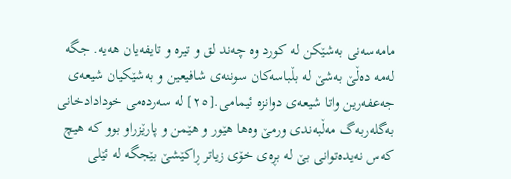مامەسەنی بەشێکن لە کورد وە چەند لق و تیرە و تایفەیان ھەیە. جگە لەمە دەڵێ بەشێ لە بڵباسەکان سوننەی شافیعین و بەشێکیان شیعەی جەعفەرین واتا شیعەی دوانزە ئیمامی.[٢٥] لە سەردەمی خودادادخانی بەگلەربەگ مەڵبەندی ورمێ وەھا ھێور و ھێمن و پارێزراو بوو کە ھیچ کەس نەیدەتوانی بێ لە بڕەی خۆی زیاتر ڕاکێشێ بێجگە لە ئێلی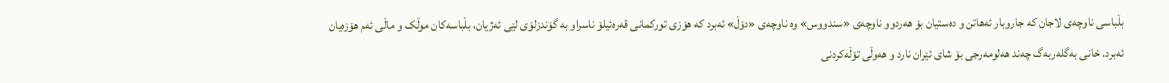بڵباسی ناوچەی لاجان کە جاروبار ئەهاتن و دەستیان بۆ هەردوو ناوچەی «سندووس» وە ناوچەی «دۆڵ» ئەبرد کە ھۆزی تورکمانی قەرەئیلۆ ناسراو بە گۆندزلۆی لێی ئەژیان، بڵباسەکان موڵک و ماڵی ئەم ھۆزەیان ئەبرد. خانی بەگلەربەگ چەند ھەلومەرجی بۆ شای ئێران نارد و ھەوڵی تۆڵەکردنی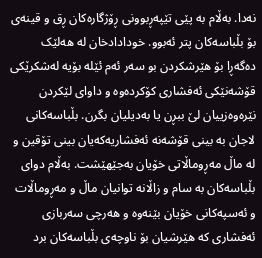نەدا. بەڵام بە پێی تێپەڕبوونی ڕۆژگارەکان ڕق و قینەی بۆ بڵباسەکان پتر ئەبوو. خودادادخان لە ھەلێک دەگەڕا بۆ ھێرشکردن بو سەر ئەم ئێلە بۆیە لەشکرێکی قۆشەنێکی ئەفشاری کۆکردەوە و داوای لێکردن نێرەوەزییان لێ ببڕن یا بەدیلیان بگرن. بڵباسەکانی لاجان بە بینی قۆشەنە ئەفشاریەکەیان بینی تۆقین و لە ماڵ مەڕوماڵاتی خۆیان بەجێھێشت. بەڵام دوای بڵباسەکان بە سام و زاڵانە توانیان ماڵ و مەڕوماڵات و ئەسپەکانی خۆیان بێنەوە و ھەرچی سەربازی ئەفشاری کە ھێرشیان بۆ ناوچەی بڵباسەکان برد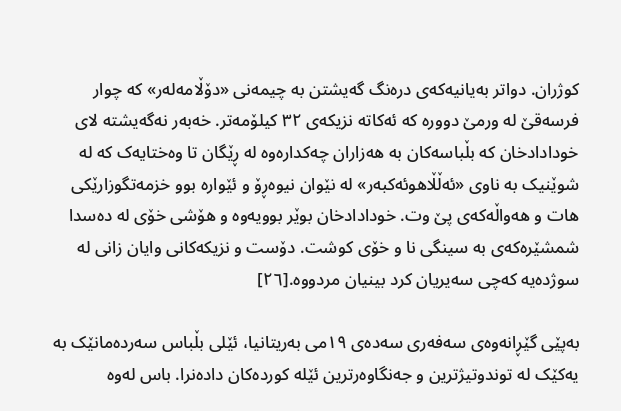کوژران. دواتر بەیانیەکەی درەنگ گەیشتن بە چیمەنی «دۆڵامەلەر» کە چوار فرسەقێ لە ورمێ دوورە کە ئەکاتە نزیکەی ٣٢ کیلۆمەتر. خەبەر نەگەیشتە لای خودادادخان کە بڵباسەکان بە ھەزاران چەکدارەوە لە ڕێگان تا وەختایەک کە لە شوێنیک بە ناوی «ئەڵڵاھوئەکبەر» لە نێوان نیوەڕۆ و ئێوارە بوو خزمەتگوزارێکی ھات و ھەواڵەکەی پێ وت. خودادادخان بوێر بوویەوە و ھۆشی خۆی لە دەسدا شمشێرەکەی بە سینگی نا و خۆی کوشت. دۆست و نزیکەکانی وایان زانی لە سوژدەیە کەچی سەیریان کرد بینیان مردووە.[٢٦]

بەپێی گێڕانەوەی سەفەری سەدەی ١٩می بەریتانیا، ئێلی بڵباس سەردەمانێک بە یەکێک لە توندوتیژترین و جەنگاوەرترین ئێلە کوردەکان دادەنرا. باس لەوە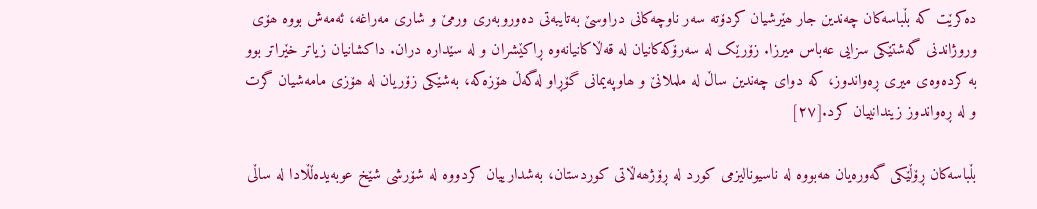دەکرێت کە بڵباسەکان چەندین جار ھێرشیان کردۆتە سەر ناوچەکانی دراوسێ بەتایبەتی دەوروبەری ورمێ و شاری مەراغە، ئەمەش بووە ھۆی وروژاندنی گەشتێکی سزایی عەباس میرزا. زۆرێک لە سەرۆکەکانیان لە قەڵاکانیانەوە ڕاکێشران و لە سێدارە دران. داکشانیان زیاتر خێراتر بوو بە کردەوەی میری ڕەواندوز، کە دوای چەندین ساڵ لە ململانێ و ھاوپەیمانی گۆڕاو لەگەڵ ھۆزەکە، بەشێکی زۆریان لە ھۆزی مامەشیان گرت و لە ڕەواندوز زیندانییان کرد.[٢٧]

بڵباسەکان ڕۆڵێکی گەورەیان ھەبووە لە ناسیونالیزمی کورد لە ڕۆژھەڵاتی کوردستان، بەشدارییان کردووە لە شۆرشی شێخ عوبەیدەڵڵادا لە ساڵی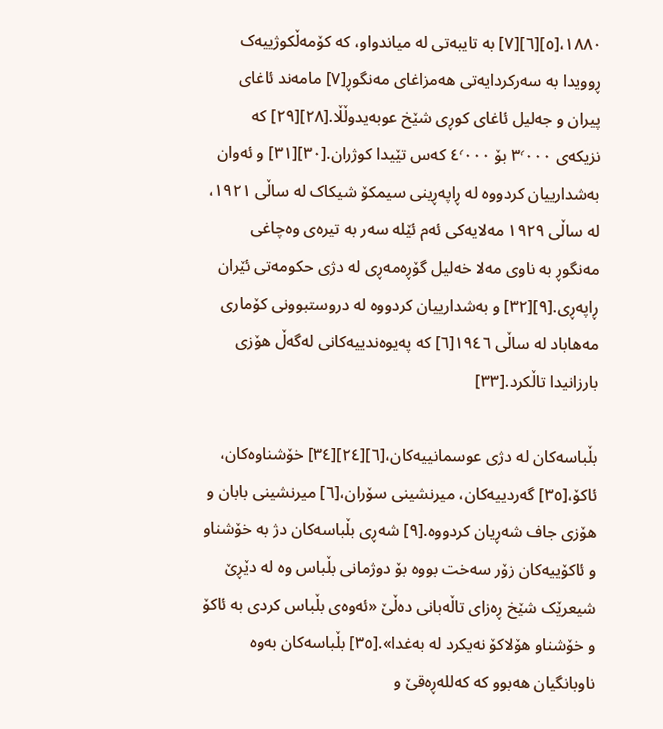١٨٨٠،[٥][٦][٧] بە تایبەتی لە میاندواو، کە کۆمەڵکوژییەک ڕوویدا بە سەرکردایەتی ھەمزاغای مەنگوڕ[٧] مامەند ئاغای پیران و جەلیل ئاغای کوڕی شێخ عوبەیدوڵڵا.[٢٨][٢٩] کە نزیکەی ٣٬٠٠٠ بۆ ٤٬٠٠٠ کەس تێیدا کوژران.[٣٠][٣١] و ئەوان بەشدارییان کردووە لە ڕاپەڕینی سیمکۆ شیکاک لە ساڵی ١٩٢١، لە ساڵی ١٩٢٩ مەلایەکی ئەم ئێلە سەر بە تیرەی وەچاغی مەنگوڕ بە ناوی مەلا خەلیل گۆڕەمەڕی لە دژی حکومەتی ئێران ڕاپەڕی.[٩][٣٢] و بەشدارییان کردووە لە دروستبوونی کۆماری مەھاباد لە ساڵی ١٩٤٦[٦] کە پەیوەندییەکانی لەگەڵ ھۆزی بارزانیدا تاڵکرد.[٣٣]

بڵباسەکان لە دژی عوسمانییەکان،[٦][٢٤][٣٤] خۆشناوەکان، ئاکۆ،[٣٥] گەردییەکان، میرنشینی سۆران،[٦] میرنشینی بابان و ھۆزی جاف شەڕیان کردووە.[٩] شەڕی بڵباسەکان دژ بە خۆشناو و ئاکۆییەکان زۆر سەخت بووە بۆ دوژمانی بڵباس وە لە دێڕێ شیعرێک شێخ ڕەزای تاڵەبانی دەڵێ «ئەوەی بڵباس کردی بە ئاکۆ و خۆشناو هۆلاکۆ نەیکرد لە بەغدا».[٣٥] بڵباسەکان بەوە ناوبانگیان ھەبوو کە کەللەڕەقێ و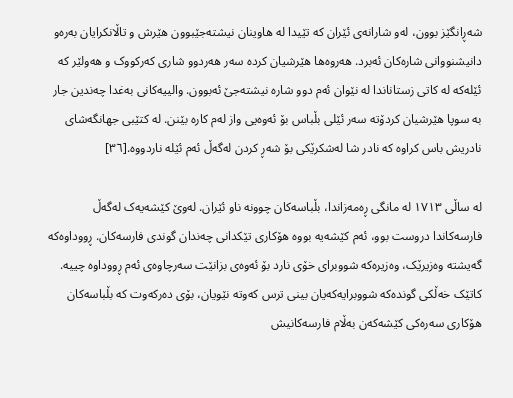شەڕانگێز بوون، لەو شارانەی ئێران کە تێیدا لە ھاوینان نیشتەجێبوون ھێرش و تاڵانکرایان بەرەو دانیشنووانی شارەکان ئەبرد. ھەروەھا ھێرشیان کردە سەر ھەردوو شاری کەرکووک و ھەولێر کە ئێلەکە لە کاتی زستاناندا لە نێوان ئەم دوو شارە نیشتەجێ ئەبوون. والییەکانی بەغدا چەندین جار بە سوپا ھێرشیان کردۆتە سەر ئێلی بڵباس بۆ ئەوەیی واز لەم کارە بێنن. لە کتێبی جھانگەشای نادریش باس کراوە کە نادر شا لەشکرێکی بۆ شەڕ کردن لەگەڵ ئەم ئێلە ناردووە.[٣٦]

لە ساڵی ١٧١٣ لە مانگی ڕەمەزاندا، بڵباسەکان چوونە ناو ئێران. لەوێ کێشەیەک لەگەڵ فارسەکاندا دروست بوو، ئەم کێشەیە بووە ھۆکاری تێکدانی چەندان گوندی فارسەکان. ڕووداوەکە گەیشتە وەزیرێک، وەزیرەکە شووبرای خۆی نارد بۆ ئەوەی بزانێت سەرچاوەی ئەم ڕووداوە چییە. کاتێک خەڵکی گوندەکە شووبرایەکەیان بینی ترس کەوتە نێویان، بۆی دەرکەوت کە بڵباسەکان ھۆکاری سەرەکی کێشەکەن بەڵام فارسەکانیش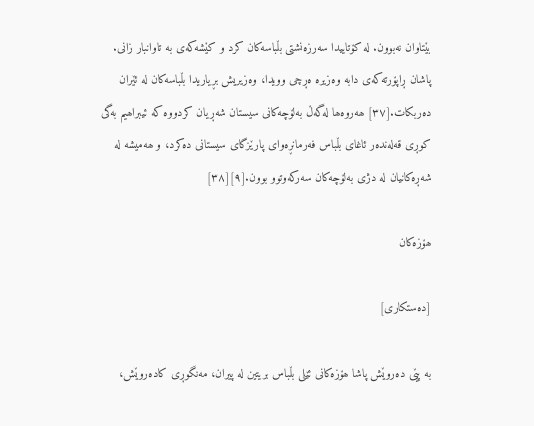بێتاوان نەبوون. لە کۆتاییدا سەرزەنشتی بڵباسەکان کرد و کێشەکەی بە تاوانبار زانی. پاشان ڕاپۆرتەکەی دابە وەزیرە ەڕچی وویدا، وەزیریش بڕیاریدا بڵباسەکان لە ئێران دەربکات.[٣٧] ھەروەھا لەگەڵ بەلۆچەکانی سیستان شەڕیان کردووە کە ئیبراھیم بەگی کوڕی قەلەندەر ئاغای بڵباس فەرمانڕەوای پارێزگای سیستانی دەکرد، و ھەمیشە لە شەڕەکانیان لە دژی بەلۆچەکان سەرکەوتوو بوون.[٩][٣٨]

ھۆزەکان

[دەستکاری]

بە پێی دەروێش پاشا ھۆزەکانی ئێلی بڵباس بریتین لە پیران، مەنگوڕی کادەروێش،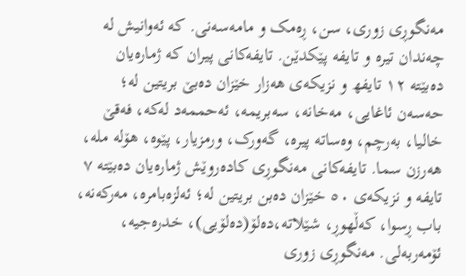مەنگوڕی زوری، سن، ڕەمک و مامەسەنی. کە ئەوانیش لە چەندان تیرە و تایفە پێکدێن. تایفەکانی پیران کە ژمارەیان دەبێتە ١٢ تایفھ و نزیکەی ھەزار خێزان دەبێ بریتین لە؛ حەسەن ئاغایی، مەخانە، سەبریمە، ئەحممەد لەکە، فەقێ خالیا، بەرچم، وەساتە پیرە، گەورک، ورمزیار، پێوە، ھۆلە ملە، ھەرزن سما. تایفەکانی مەنگوڕی کادەروێش ژمارەیان دەبێتە ٧ تایفە و نزیکەی ٥٠ خێزان دەبن بریتین لە؛ ئەلزەبامرە، مەرکەنە، باب ڕسوا، کەڵھوڕ، شێلاتە،دەلۆ(دەلۆیی)، خدرەجیە، ئۆمەربەلی. مەنگوڕی زوری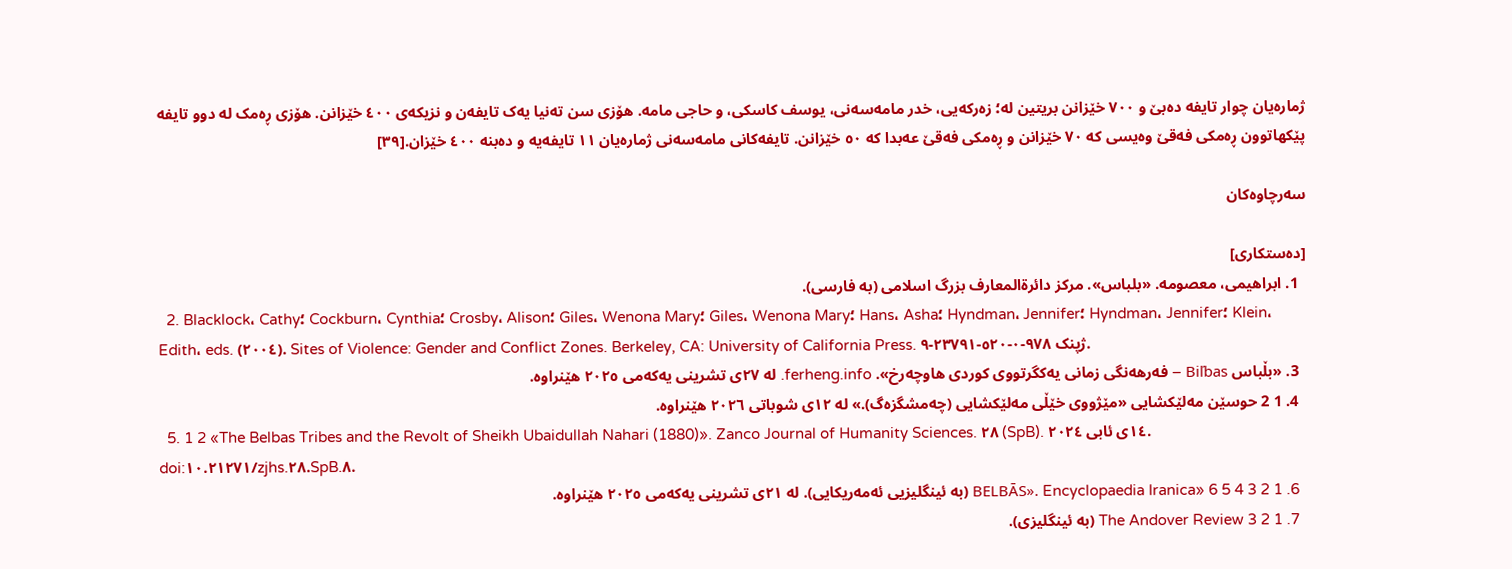ژمارەیان چوار تایفە دەبێ و ٧٠٠ خێزانن بریتین لە؛ زەرکەیی، خدر مامەسەنی، یوسف کاسکی، و حاجی مامە. ھۆزی سن تەنیا یەک تایفەن و نزیکەی ٤٠٠ خێزانن. ھۆزی ڕەمک لە دوو تایفە پێکھاتوون ڕەمکی فەقێ وەیسی کە ٧٠ خێزانن و ڕەمکی فەقێ عەبدا کە ٥٠ خێزانن. تایفەکانی مامەسەنی ژمارەیان ١١ تایفەیە و دەبنە ٤٠٠ خێزان.[٣٩]

سەرچاوەکان

[دەستکاری]
  1. ابراھیمی، معصومە. «بلباس». مرکز دائرةالمعارف بزرگ اسلامی (بە فارسی).
  2. Blacklock، Cathy؛ Cockburn، Cynthia؛ Crosby، Alison؛ Giles، Wenona Mary؛ Giles، Wenona Mary؛ Hans، Asha؛ Hyndman، Jennifer؛ Hyndman، Jennifer؛ Klein، Edith، eds. (٢٠٠٤). Sites of Violence: Gender and Conflict Zones. Berkeley, CA: University of California Press. ژپنک ٩٧٨-٠-٥٢٠-٢٣٧٩١-٩.
  3. «بڵباس Biľbas – فەرھەنگی زمانی یەکگرتووی کوردی ھاوچەرخ». ferheng.info. لە ٢٧ی تشرینی یەکەمی ٢٠٢٥ ھێنراوە.
  4. 1 2 حوسێن مەلێکشایی «مێژووی خێڵی مەلێکشایی (چەمشگزەگ).» لە ١٢ی شوباتی ٢٠٢٦ ھێنراوە.
  5. 1 2 «The Belbas Tribes and the Revolt of Sheikh Ubaidullah Nahari (1880)». Zanco Journal of Humanity Sciences. ٢٨ (SpB). ١٤ی ئابی ٢٠٢٤. doi:١٠.٢١٢٧١/zjhs.٢٨.SpB.٨.
  6. 1 2 3 4 5 6 «BELBĀS». Encyclopaedia Iranica (بە ئینگلیزیی ئەمەریکایی). لە ٢١ی تشرینی یەکەمی ٢٠٢٥ ھێنراوە.
  7. 1 2 3 The Andover Review (بە ئینگلیزی).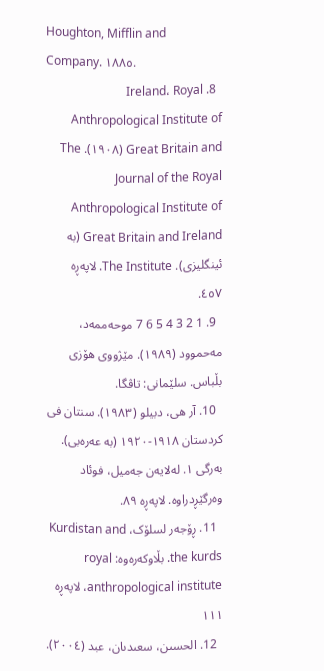Houghton, Mifflin and Company. ١٨٨٥.
  8. Ireland، Royal Anthropological Institute of Great Britain and (١٩٠٨). The Journal of the Royal Anthropological Institute of Great Britain and Ireland (بە ئینگلیزی). The Institute. لاپەڕە ٤٥٧.
  9. 1 2 3 4 5 6 7 موحەممەد، مەحموود (١٩٨٩). مێژووی ھۆزی بڵباس. سلێمانی: تاڤگا.
  10. آر ھی، دبیلو (١٩٨٣). سنتان فی کردستان ١٩١٨-١٩٢٠ (بە عەرەبی). بەرگی ١. لەلایەن جەمیل، فوئاد وەرگێڕدراوە. لاپەڕە ٨٩.
  11. ڕۆجەر لسلۆک، Kurdistan and the kurds. بڵاوکەرەوە: royal anthropological institute، لاپەڕە ١١١
  12. الحسىن، سعىدىان، عبد (٢٠٠٤).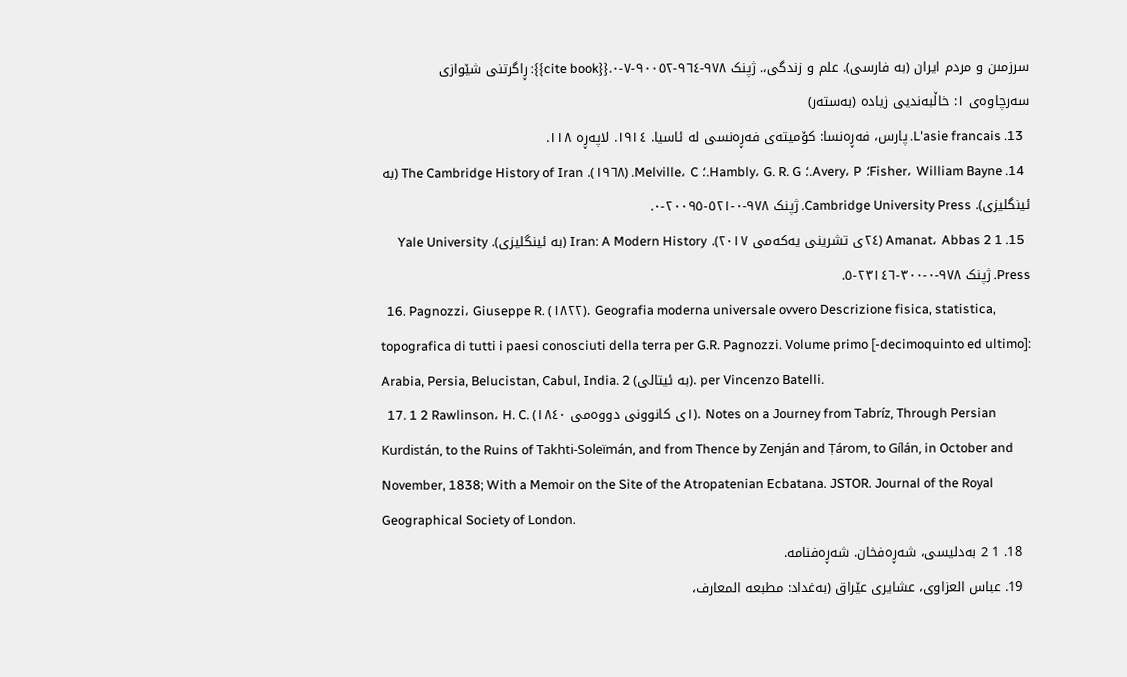سرزمىن و مردم ایران (بە فارسی). علم و زندگى،. ژپنک ٩٧٨-٩٦٤-٩٠٠٥٢-٧-٠.{{cite book}}: ڕاگرتنی شێوازی سەرچاوەی ١: خاڵبەندیی زیادە (بەستەر)
  13. L'asie francais. پارس، فەڕەنسا: کۆمیتەی فەڕەنسی لە ئاسیا. ١٩١٤. لاپەڕە ١١٨.
  14. Fisher، William Bayne؛ Avery، P.؛ Hambly، G. R. G.؛ Melville، C. (١٩٦٨). The Cambridge History of Iran (بە ئینگلیزی). Cambridge University Press. ژپنک ٩٧٨-٠-٥٢١-٢٠٠٩٥-٠.
  15. 1 2 Amanat، Abbas (٢٤ی تشرینی یەکەمی ٢٠١٧). Iran: A Modern History (بە ئینگلیزی). Yale University Press. ژپنک ٩٧٨-٠-٣٠٠-٢٣١٤٦-٥.
  16. Pagnozzi، Giuseppe R. (١٨٢٢). Geografia moderna universale ovvero Descrizione fisica, statistica, topografica di tutti i paesi conosciuti della terra per G.R. Pagnozzi. Volume primo [-decimoquinto ed ultimo]: Arabia, Persia, Belucistan, Cabul, India. 2 (بە ئیتالی). per Vincenzo Batelli.
  17. 1 2 Rawlinson، H. C. (١ی کانوونی دووەمی ١٨٤٠). Notes on a Journey from Tabríz, Through Persian Kurdistán, to the Ruins of Takhti-Soleïmán, and from Thence by Zenján and Ṭárom, to Gílán, in October and November, 1838; With a Memoir on the Site of the Atropatenian Ecbatana. JSTOR. Journal of the Royal Geographical Society of London.
  18. 1 2 بەدلیسی، شەڕەفخان. شەڕەفنامە.
  19. عباس العزاوی، عشایری عێراق (بەغداد: مطبعە المعارف،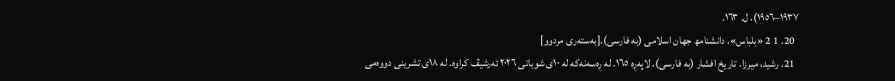١٩٣٧–١٩٥٦)، ل. ١٦٣.
  20. 1 2 «بلباس». دانشنامھ جھان اسلامی (بە فارسی).[بەستەری مردوو]
  21. رشید، میرزا. تاریخ افشار (بە فارسی). لاپەڕە ١٦٥. لە ڕەسەنەکە لە ١٠ی شوباتی ٢٠٢٦ ئەرشیڤ کراوە. لە ١٨ی تشرینی دووەمی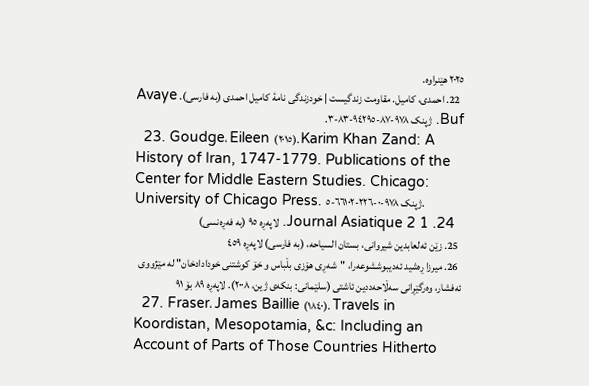٢٠٢٥ ھێنراوە.
  22. احمدی، کامیل. مقاومت زندگیست | خودزندگی نامۀ کامیل احمدی (بە فارسی). Avaye Buf. ژپنک ٩٧٨-٨٧-٩٤٢٩٥-٨٣-٣.
  23. Goudge، Eileen (٢٠١٥). Karim Khan Zand: A History of Iran, 1747-1779. Publications of the Center for Middle Eastern Studies. Chicago: University of Chicago Press. ژپنک ٩٧٨-٠-٢٢٦-٦٦١٠٢-٥.
  24. 1 2 Journal Asiatique. لاپەڕە ٩٥ (بە فەڕەنسی)
  25. زێن ئەلعابدین شیروانی، بستان السیاحە، (بە فارسی) لاپەڕە ٤٥٩
  26. میرزا ڕەشید ئەدیبوششوعەرا، "شەڕی ھۆزی بڵباس و خۆ کوشتنی خودادادخان" لە مێژووی ئەفشار، وەرگێڕانی سەڵاحەددین ئاشتی (سلێمانی: بنکەی ژین، ٢٠٠٨). لاپەڕە ٨٩ بۆ ٩١
  27. Fraser، James Baillie (١٨٤٠). Travels in Koordistan, Mesopotamia, &c: Including an Account of Parts of Those Countries Hitherto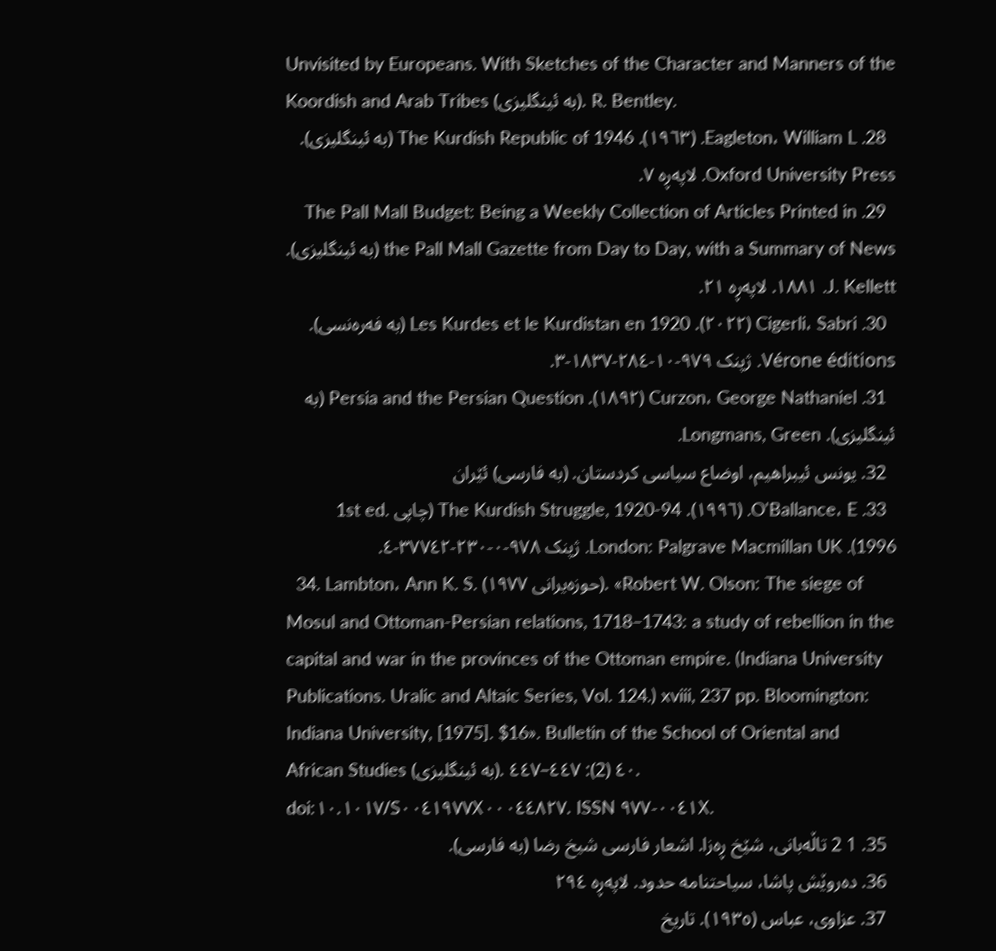Unvisited by Europeans. With Sketches of the Character and Manners of the Koordish and Arab Tribes (بە ئینگلیزی). R. Bentley.
  28. Eagleton، William L. (١٩٦٣). The Kurdish Republic of 1946 (بە ئینگلیزی). Oxford University Press. لاپەڕە ٧.
  29. The Pall Mall Budget: Being a Weekly Collection of Articles Printed in the Pall Mall Gazette from Day to Day, with a Summary of News (بە ئینگلیزی). J. Kellett. ١٨٨١. لاپەڕە ٢١.
  30. Cigerli، Sabri (٢٠٢٢). Les Kurdes et le Kurdistan en 1920 (بە فەرەنسی). Vérone éditions. ژپنک ٩٧٩-١٠-٢٨٤-١٨٣٧-٣.
  31. Curzon، George Nathaniel (١٨٩٢). Persia and the Persian Question (بە ئینگلیزی). Longmans, Green.
  32. یونس ئیبراهیم، اوضاع سیاسی کردستان. (بە فارسی) ئێران
  33. O'Ballance، E. (١٩٩٦). The Kurdish Struggle, 1920-94 (چاپی 1st ed. 1996). London: Palgrave Macmillan UK. ژپنک ٩٧٨-٠-٢٣٠-٣٧٧٤٢-٤.
  34. Lambton، Ann K. S. (حوزەیرانی ١٩٧٧). «Robert W. Olson: The siege of Mosul and Ottoman-Persian relations, 1718–1743: a study of rebellion in the capital and war in the provinces of the Ottoman empire. (Indiana University Publications. Uralic and Altaic Series, Vol. 124.) xviii, 237 pp. Bloomington: Indiana University, [1975]. $16». Bulletin of the School of Oriental and African Studies (بە ئینگلیزی). ٤٠ (2): ٤٤٧–٤٤٧. doi:١٠.١٠١٧/S٠٠٤١٩٧٧X٠٠٠٤٤٨٢٧. ISSN ٠٠٤١-٩٧٧X.
  35. 1 2 تاڵەبانی، شێخ ڕەزا. اشعار فارسی شیخ رضا (بە فارسی).
  36. دەروێش پاشا، سیاحتنامە حدود. لاپەڕە ٢٩٤
  37. عزاوی، عباس (١٩٣٥). تاریخ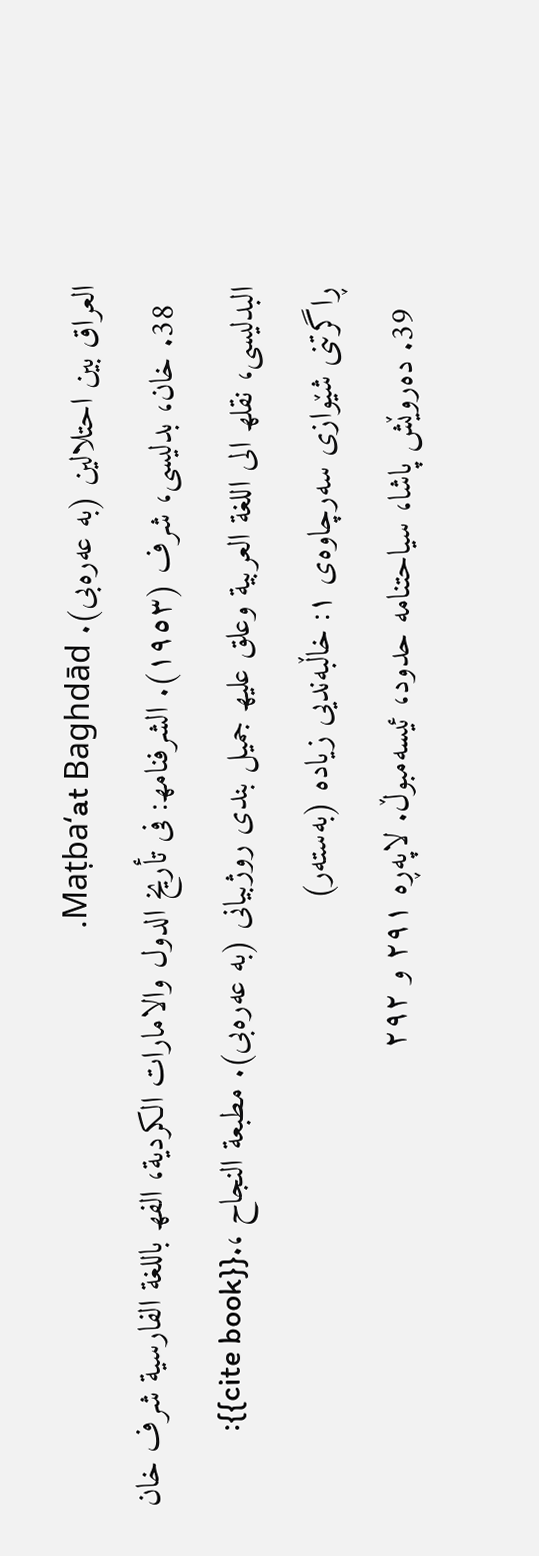العراق بین احتلالین (بە عەرەبی). Maṭbaʻat Baghdād.
  38. خان، بدلیسى، شرف (١٩٥٣). الشرفنامھ: فی تأریخ الدول والامارات الکردیة، الفھ باللغة الفارسیة شرف خان البدلیسی، نقلھ الى اللغة العربیة وعلق علیھ جمیل بندى روژبیانی (بە عەرەبی). مطبعة النجاح ،.{{cite book}}: ڕاگرتنی شێوازی سەرچاوەی ١: خاڵبەندیی زیادە (بەستەر)
  39. دەروێش پاشا، سیاحتنامە حدود، ئیسەمبوڵ. لاپەڕە ٢٩١ و ٢٩٢